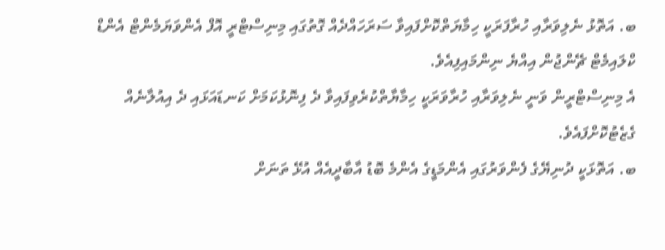ބ. އަތޮޅު ނެލިވަރާއި ހުރާފަރަކީ ހިމާޔަތްކޮށްފައިވާ ސަރަހައްދެއް ގޮތުގައި މިނިސްޓްރީ އޮފް އެންވަޔަމެންޓް އެންޑް ކްލައިމެޓް ޗޭންޖުން އިއްޔެ ނިންމައިފިއެވެ.
އެ މިނިސްޓްރީން ވަނީ ނެލިވަރާއި ހުރާވަރަކީ ހިމާޔާތްކުރެވިފައިވާ ދެ ފިނޮޅުކަމަށް ކަނޑައަޅައި ދެ އިއުލާނެއް ގެޒެޓުކޮށްފައެވެ.
ބ. އަތޮޅަކީ ދުނިޔޭގެ ފެންވަރުގައި އެންމަޑީގެ އެންމެ ބޮޑު އާބާދީއެއް އުޅޭ ތަނަށް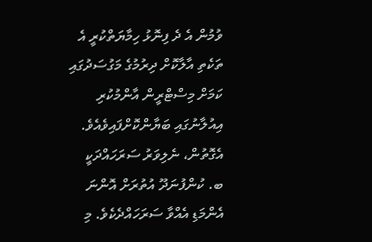ވުމުން އެ ދެ ފިނޮޅު ހިމާޔަތްކުރީ އެ ތަކެތި އާލާކޮށް ދިރުމުގެ މަގުސަދުގައި ކަމަށް މިސްޓްރީން އާންމުކުރި އިއުލާނުގައި ބަޔާންކޮށްފައިވެއެވެ.
އެގޮތުން، ނެލިވަރު ސަރަހައްދަކީ ބ. ކުންފުނަދޫ އުތުރަށް އޮންނަ އެންމަޑި އެއްވާ ސަރަހައްދެކެވެ. މި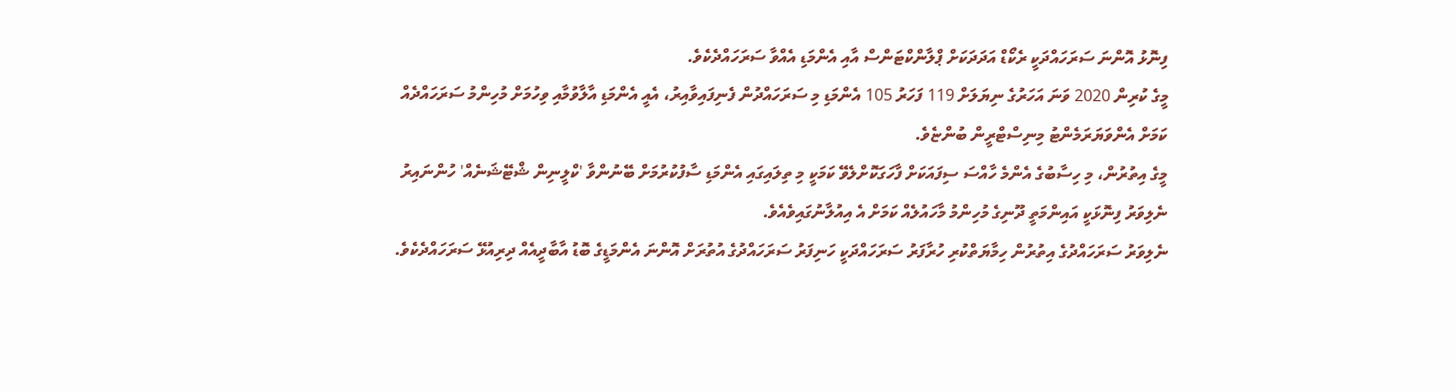ފިނޮޅު އޮންނަ ސަރަހައްދަކީ ރެކޯޑް އަދަދަކަށް ޕްލާންކްޓަންސް އާއި އެންމަޑި އެއްވާ ސަރަހައްދެކެވެ.
މީގެ ކުރިން 2020 ވަނަ އަހަރުގެ ނިޔަލަށް 119 ފަހަރު 105 އެންމަޑި މި ސަރަހައްދުން ފެނިފައިވާއިރު، އެއީ އެންމަޑި އާލާވުމާއި ވިހުމަށް މުހިންމު ސަރަހައްދެއް ކަމަށް އެންވަޔަރަމެންޓު މިނިސްޓްރީން ބުންޏެވެ.
މީގެ އިތުރުން، މި ހިސާބުގެ އެންމެ ހާއްސަ ސިފައަކަށް ފާހަގަކޮށްލެވޭ ކަމަކީ މި ތިލައިގައި އެންމަޑި ސާފުކުރުމަށް ބޭނުންވާ 'ކްލީނިން ޝްޓޭޝަނެއް' ހުންނައިރު ނެލިވަރު ފިނޮޅަކީ އައިންމަތީ ދޫނިގެ މުހިންމު މާހައުލެއް ކަމަށް އެ އިއުލާނުގައިވެއެވެ.
ނެލިވަރު ސަރަހައްދުގެ އިތުރުން ހިމާޔަތްކުރި ހުރާފަރު ސަރަހައްދަކީ ހަނިފަރު ސަރަހައްދުގެ އުތުރަށް އޮންނަ އެންމަޑީގެ ބޮޑު އާބާދީއެއް ދިރިއުޅޭ ސަރަހައްދެކެވެ.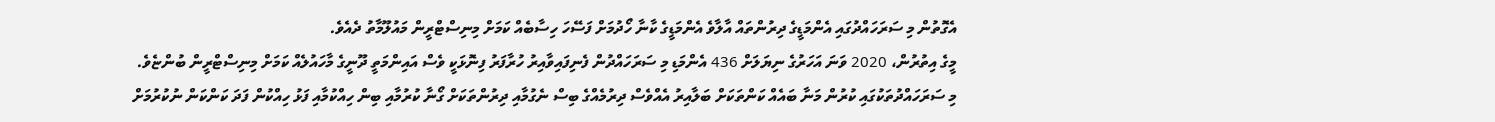އެގޮތުން މި ސަރަހައްދުގައި އެންމަޑީގެ ދިރުންތައް އާލާވެ އެންމަޑީގެ ކާނާ ހޯދުމަށް ފަސޭހަ ހިސާބެއް ކަމަށް މިނިސްޓްރީން މައުލޫމާތު ދެއެވެ.
މީގެ އިތުރުން، 2020 ވަނަ އަހަރުގެ ނިޔަލަށް 436 އެންމަޑި މި ސަރަހައްދުން ފެނިފައިވާއިރު ހުރާފަރު ފިނޮޅަކީ ވެސް އައިންމަތީ ދޫނީގެ މާހައުލެއް ކަމަށް މިނިސްޓްރީން ބުންޏެވެ.
މި ސަރަހައްދުތަކުގައި ކުރުން މަނާ ބައެއް ކަންތަކަށް ބަލާއިރު އެއްވެސް ދިރުމެއްގެ ބިސް ނެގުމާއި ދިރުންތަކަށް ގޯނާ ކުރުމާއި ބިން ހިއްކުމާއި ފަޅު ހިއްކުން ފަދަ ކަންކަން ނުކުރުމަށް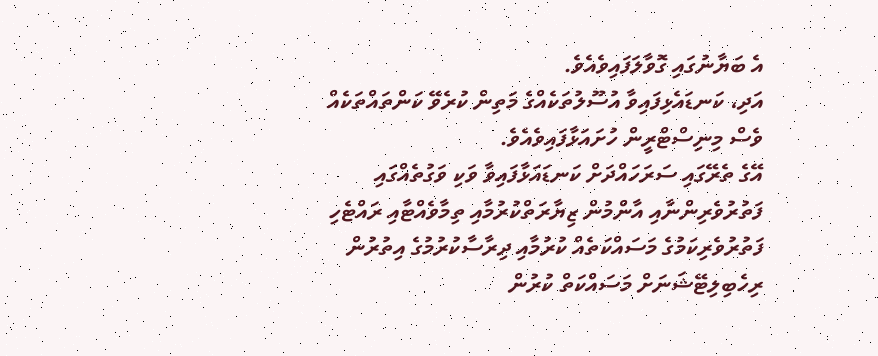އެ ބަޔާނުގައި ގޮވާލަފައިވެއެވެ.
އަދި، ކަނޑައެޅިފައިވާ އުސޫލުތަކެއްގެ މަތިން ކުރެވޭ ކަންތައްތަކެއް ވެސް މިނިސްޓްރީން ހުށައަޅާފައިވެއެވެ.
އޭގެ ތެރޭގައި ސަރަހައްދަށް ކަނޑައަޅާފައިވާ ވަކި ވަގުތެއްގައި ފަތުރުވެރިންނާއި އާންމުން ޒިޔާރަތްކުރުމާއި ތިމާވެއްޓާއި ރައްޓެހި ފަތުރުވެރިކަމުގެ މަސައްކަތެއް ކުރުމާއި ދިރާސާކުރުމުގެ އިތުރުން ރިހެބިލިޓޭޝަނަށް މަސައްކަތް ކުރުން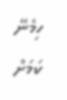ހިމެނޭ ކަމަށް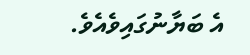އެ ބަޔާނުގައިވެއެވެ.